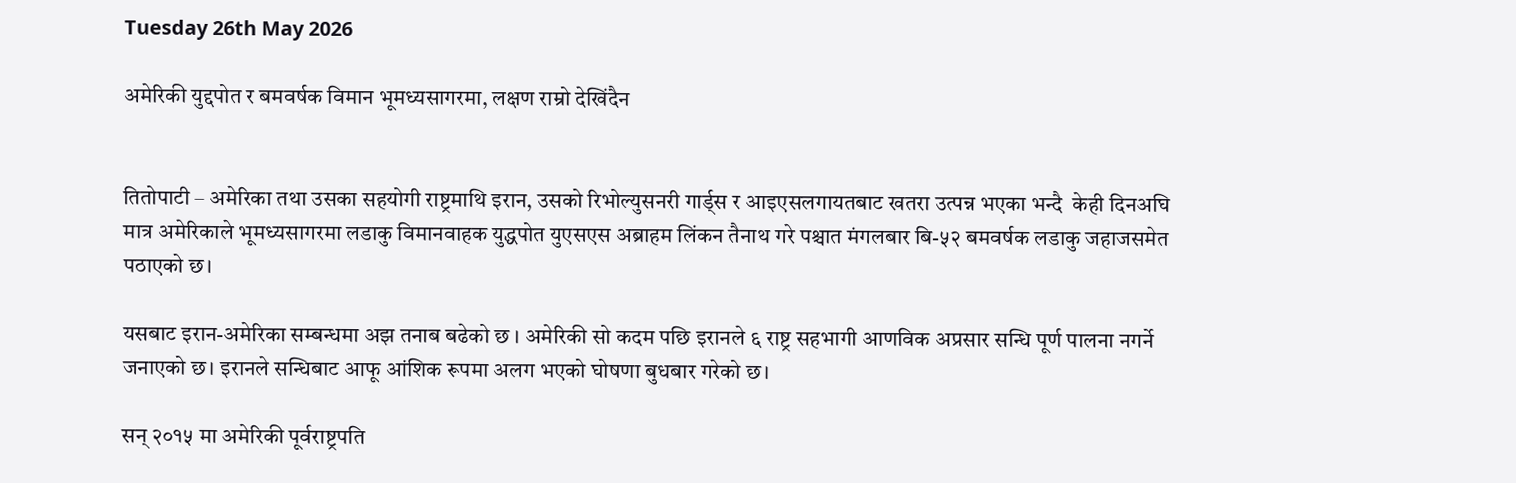Tuesday 26th May 2026

अमेरिकी युद्दपोत र बमवर्षक विमान भूमध्यसागरमा, लक्षण राम्रो देखिंदैन


तितोपाटी – अमेरिका तथा उसका सहयोगी राष्ट्रमाथि इरान, उसको रिभोल्युसनरी गार्ड्स र आइएसलगायतबाट खतरा उत्पन्न भएका भन्दै  केही दिनअघि मात्र अमेरिकाले भूमध्यसागरमा लडाकु विमानवाहक युद्धपोत युएसएस अब्राहम लिंकन तैनाथ गरे पश्चात मंगलबार बि-५२ बमवर्षक लडाकु जहाजसमेत पठाएको छ।

यसबाट इरान-अमेरिका सम्बन्धमा अझ तनाब बढेको छ । अमेरिकी सो कदम पछि इरानले ६ राष्ट्र सहभागी आणविक अप्रसार सन्धि पूर्ण पालना नगर्ने जनाएको छ। इरानले सन्धिबाट आफू आंशिक रूपमा अलग भएको घोषणा बुधबार गरेको छ।

सन् २०१५ मा अमेरिकी पूर्वराष्ट्रपति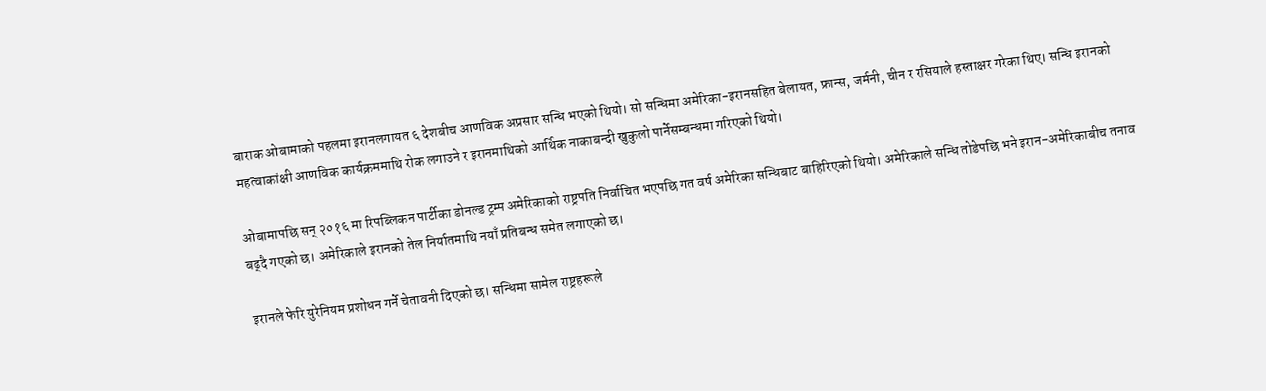बाराक ओबामाको पहलमा इरानलगायत ६ देशबीच आणविक अप्रसार सन्धि भएको थियो। सो सन्धिमा अमेरिका-इरानसहित बेलायत, फ्रान्स, जर्मनी, चीन र रसियाले हस्ताक्षर गरेका थिए। सन्धि इरानको महत्वाकांक्षी आणविक कार्यक्रममाथि रोक लगाउने र इरानमाथिको आर्थिक नाकाबन्दी खुकुलो पार्नेसम्बन्धमा गरिएको थियो।

ओबामापछि सन् २०१६ मा रिपब्लिकन पार्टीका डोनल्ड ट्रम्प अमेरिकाको राष्ट्रपति निर्वाचित भएपछि गत वर्ष अमेरिका सन्धिबाट बाहिरिएको थियो। अमेरिकाले सन्धि तोडेपछि भने इरान-अमेरिकाबीच तनाव बढ्दै गएको छ। अमेरिकाले इरानको तेल निर्यातमाथि नयाँ प्रतिबन्ध समेत लगाएको छ।

इरानले फेरि युरेनियम प्रशोधन गर्ने चेतावनी दिएको छ। सन्धिमा सामेल राष्ट्रहरूले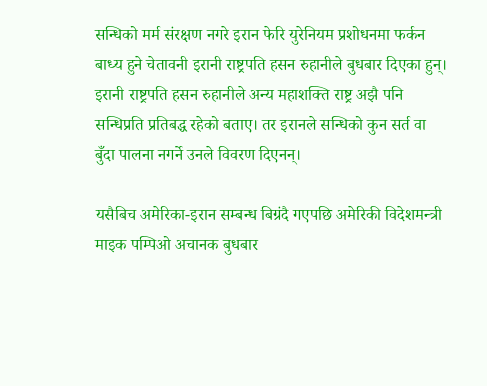सन्धिको मर्म संरक्षण नगरे इरान फेरि युरेनियम प्रशोधनमा फर्कन बाध्य हुने चेतावनी इरानी राष्ट्रपति हसन रुहानीले बुधबार दिएका हुन्। इरानी राष्ट्रपति हसन रुहानीले अन्य महाशक्ति राष्ट्र अझै पनि सन्धिप्रति प्रतिबद्ध रहेको बताए। तर इरानले सन्धिको कुन सर्त वा बुँदा पालना नगर्ने उनले विवरण दिएनन्।

यसैबिच अमेरिका-इरान सम्बन्ध बिग्रंदै गएपछि अमेरिकी विदेशमन्त्री माइक पम्पिओ अचानक बुधबार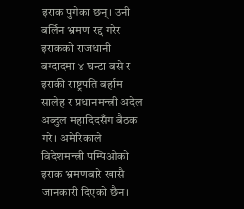इराक पुगेका छन्। उनी बर्लिन भ्रमण रद्द गरेर इराकको राजधानी बग्दादमा ४ घन्टा बसे र इराकी राष्ट्रपति बर्हाम सालेह र प्रधानमन्त्री अदेल अब्दुल महादिदसँग बैठक गरे। अमेरिकाले विदेशमन्त्री पम्पिओको इराक भ्रमणबारे खासै जानकारी दिएको छैन।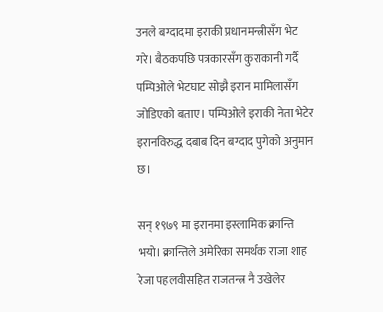उनले बग्दादमा इराकी प्रधानमन्त्रीसँग भेट गरे। बैठकपछि पत्रकारसँग कुराकानी गर्दै पम्पिओले भेटघाट सोझै इरान मामिलासँग जोडिएको बताए। पम्पिओले इराकी नेता भेटेर इरानविरुद्ध दबाब दिन बग्दाद पुगेको अनुमान छ।

सन् १९७९ मा इरानमा इस्लामिक क्रान्ति भयो। क्रान्तिले अमेरिका समर्थक राजा शाह रेजा पहलवीसहित राजतन्त्र नै उखेलेर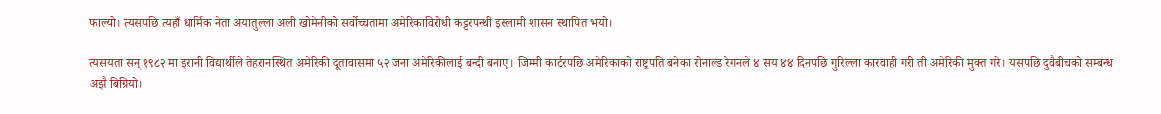फाल्यो। त्यसपछि त्यहाँ धार्मिक नेता अयातुल्ला अली खोमेनीको सर्वोच्चतामा अमेरिकाविरोधी कट्टरपन्थी इस्लामी शासन स्थापित भयो।

त्यसयता सन् १९८२ मा इरानी विद्यार्थीले तेहरानस्थित अमेरिकी दूतावासमा ५२ जना अमेरिकीलाई बन्दी बनाए। जिम्मी कार्टरपछि अमेरिकाको राष्ट्रपति बनेका रोनाल्ड रेगनले ४ सय ४४ दिनपछि गुरिल्ला कारवाही गरी ती अमेरिकी मुक्त गरे। यसपछि दुवैबीचको सम्बन्ध अझै बिग्रियो।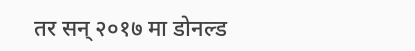तर सन् २०१७ मा डोनल्ड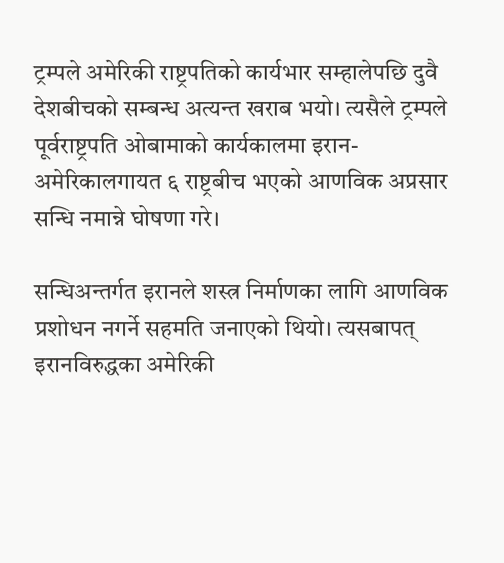ट्रम्पले अमेरिकी राष्ट्रपतिको कार्यभार सम्हालेपछि दुवै देशबीचको सम्बन्ध अत्यन्त खराब भयो। त्यसैले ट्रम्पले पूर्वराष्ट्रपति ओबामाको कार्यकालमा इरान-अमेरिकालगायत ६ राष्ट्रबीच भएको आणविक अप्रसार सन्धि नमान्ने घोषणा गरे।

सन्धिअन्तर्गत इरानले शस्त्र निर्माणका लागि आणविक प्रशोधन नगर्ने सहमति जनाएको थियो। त्यसबापत् इरानविरुद्धका अमेरिकी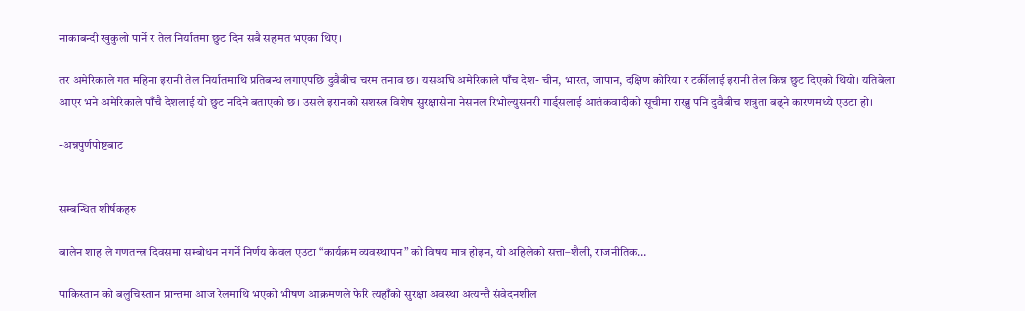नाकाबन्दी खुकुलो पार्ने र तेल निर्यातमा छुट दिन सबै सहमत भएका थिए।

तर अमेरिकाले गत महिना इरानी तेल निर्यातमाथि प्रतिबन्ध लगाएपछि दुवैबीच चरम तनाव छ। यसअघि अमेरिकाले पाँच देश- चीन, भारत, जापान, दक्षिण कोरिया र टर्कीलाई इरानी तेल किन्न छुट दिएको थियो। यतिबेला आएर भने अमेरिकाले पाँचै देशलाई यो छुट नदिने बताएको छ। उसले इरानको सशस्त्र विशेष सुरक्षासेना नेसनल रिभोल्युसनरी गार्ड्सलाई आतंकवादीको सूचीमा राख्नु पनि दुवैबीच शत्रुता बढ्ने कारणमध्ये एउटा हो।

-अन्नपुर्णपोष्टबाट


सम्बन्धित शीर्षकहरु

बालेन शाह ले गणतन्त्र दिवसमा सम्बोधन नगर्ने निर्णय केवल एउटा “कार्यक्रम व्यवस्थापन” को विषय मात्र होइन, यो अहिलेको सत्ता–शैली, राजनीतिक…

पाकिस्तान को बलुचिस्तान प्रान्तमा आज रेलमाथि भएको भीषण आक्रमणले फेरि त्यहाँको सुरक्षा अवस्था अत्यन्तै संवेदनशील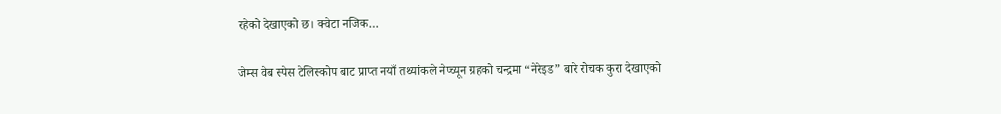रहेको देखाएको छ। क्वेटा नजिक…

जेम्स वेब स्पेस टेलिस्कोप बाट प्राप्त नयाँ तथ्यांकले नेप्च्यून ग्रहको चन्द्रमा “नेरेइड” बारे रोचक कुरा देखाएको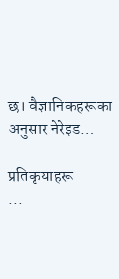छ। वैज्ञानिकहरूका अनुसार नेरेइड…

प्रतिकृयाहरू
...